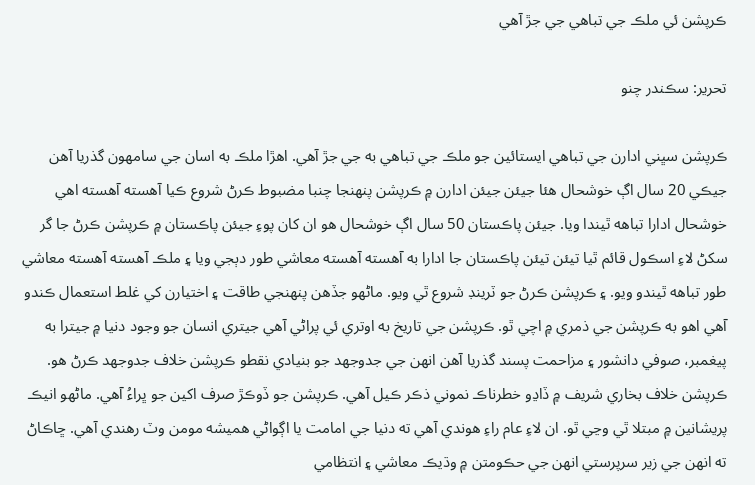ڪرپشن ئي ملڪ جي تباهي جي جڙ آهي

تحرير: سڪندر چنو

ڪرپشن سڀني ادارن جي تباهي ايستائين جو ملڪ جي تباهي به جي جڙ آهي. اهڙا ملڪ به اسان جي سامهون گذريا آهن جيڪي 20 سال اڳ خوشحال هئا جيئن جيئن ادارن ۾ ڪرپشن پنهنجا چنبا مضبوط ڪرڻ شروع ڪيا آهسته آهسته اهي خوشحال ادارا تباهه ٿيندا ويا. جيئن پاڪستان 50 سال اڳ خوشحال هو ان کان پوءِ جيئن پاڪستان ۾ ڪرپشن ڪرڻ جا گر سکڻ لاءِ اسڪول قائم ٿيا تيئن تيئن پاڪستان جا ادارا به آهسته آهسته معاشي طور دٻجي ويا ۽ ملڪ آهسته آهسته معاشي طور تباهه ٿيندو ويو. ۽ ڪرپشن ڪرڻ جو ٽرينڊ شروع ٿي ويو. ماڻهو جڏهن پنهنجي طاقت ۽ اختيارن کي غلط استعمال ڪندو آهي اهو به ڪرپشن جي ذمري ۾ اچي ٿو. ڪرپشن جي تاريخ به اوتري ئي پراڻي آهي جيتري انسان جو وجود دنيا ۾ جيترا به پيغمبر، صوفي دانشور ۽ مزاحمت پسند گذريا آهن انهن جي جدوجهد جو بنيادي نقطو ڪرپشن خلاف جدوجهد ڪرڻ هو. ڪرپشن خلاف بخاري شريف ۾ ڏاڍو خطرناڪ نموني ذڪر ڪيل آهي. ڪرپشن جو ڏوڪڙ صرف اکين جو ڀراءُ آهي. ماڻهو انيڪ پريشانين ۾ مبتلا ٿي وڃي ٿو. ان لاءِ عام راءِ هوندي آهي ته دنيا جي امامت يا اڳواڻي هميشه مومن وٽ رهندي آهي. ڇاڪاڻ ته انهن جي زير سرپرستي انهن جي حڪومتن ۾ وڌيڪ معاشي ۽ انتظامي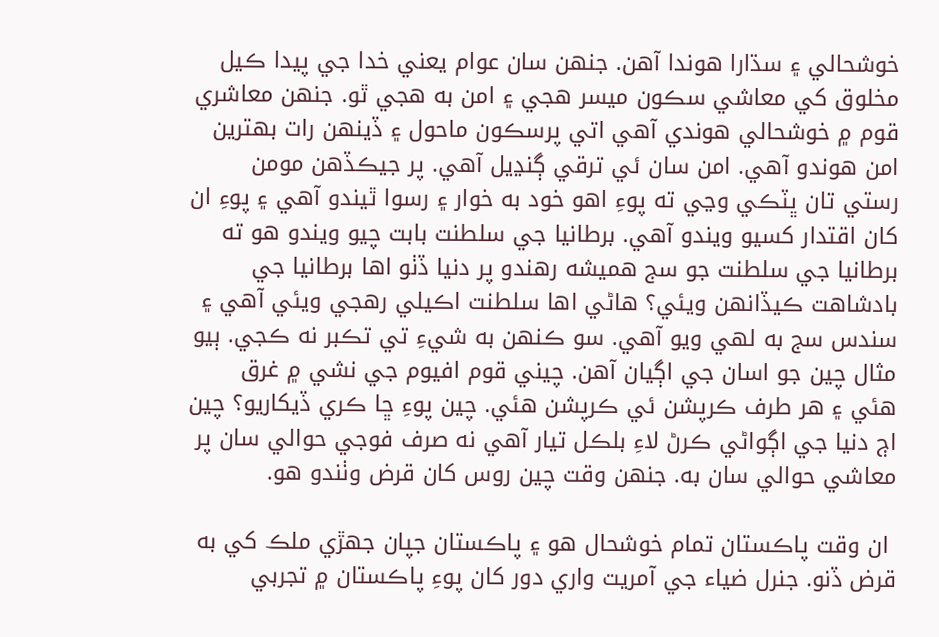خوشحالي ۽ سڌارا هوندا آهن. جنهن سان عوام يعني خدا جي پيدا ڪيل مخلوق کي معاشي سڪون ميسر هجي ۽ امن به هجي ٿو. جنهن معاشري قوم ۾ خوشحالي هوندي آهي اتي پرسڪون ماحول ۽ ڏينهن رات بهترين امن هوندو آهي. امن سان ئي ترقي ڳنڍيل آهي. پر جيڪڏهن مومن رستي تان ڀٽڪي وڃي ته پوءِ اهو خود به خوار ۽ رسوا ٿيندو آهي ۽ پوءِ ان کان اقتدار کسيو ويندو آهي. برطانيا جي سلطنت بابت چيو ويندو هو ته برطانيا جي سلطنت جو سج هميشه رهندو پر دنيا ڏٺو اها برطانيا جي بادشاهت ڪيڏانهن ويئي؟ هاڻي اها سلطنت اڪيلي رهجي ويئي آهي ۽ سندس سج به لهي ويو آهي. سو ڪنهن به شيءِ تي تڪبر نه ڪجي. ٻيو مثال چين جو اسان جي اڳيان آهن. چيني قوم افيوم جي نشي ۾ غرق هئي ۽ هر طرف ڪرپشن ئي ڪرپشن هئي. چين پوءِ ڇا ڪري ڏيکاريو؟ چين اڄ دنيا جي اڳواڻي ڪرڻ لاءِ بلڪل تيار آهي نه صرف فوجي حوالي سان پر معاشي حوالي سان به. جنهن وقت چين روس کان قرض وٺندو هو.

 ان وقت پاڪستان تمام خوشحال هو ۽ پاڪستان جپان جهڙي ملڪ کي به قرض ڏنو. جنرل ضياء جي آمريت واري دور کان پوءِ پاڪستان ۾ تجربي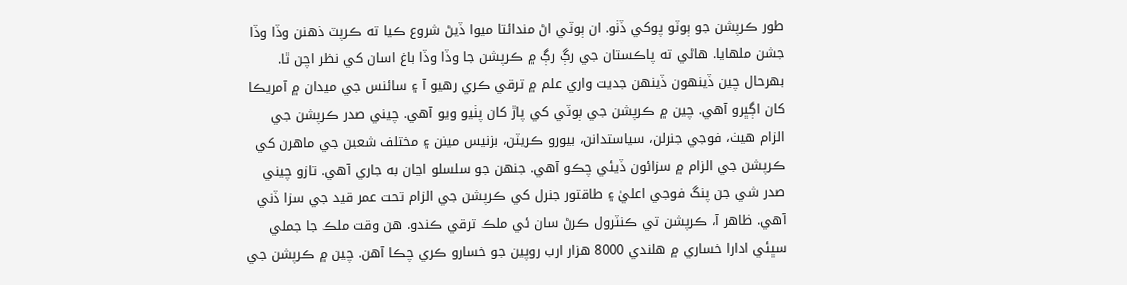طور ڪرپشن جو ٻوٽو پوکي ڏٺو. ان ٻوٽي اڻ مندائتا ميوا ڏيڻ شروع ڪيا ته ڪرپٽ ذهنن وڏا وڏا جشن ملهايا. هاڻي ته پاڪستان جي رڳ رڳ ۾ ڪرپشن جا وڏا وڏا باغ اسان کي نظر اچن ٿا. بهرحال چين ڏينهون ڏينهن جديت واري علم ۾ ترقي ڪري رهيو آ ۽ سائنس جي ميدان ۾ آمريڪا کان اڳڀرو آهي. چين ۾ ڪرپشن جي ٻوٽي کي پاڙ کان پٺيو ويو آهي. چيني صدر ڪرپشن جي الزام هيٺ، فوجي جنرلن، سياستدانن، بيورو ڪريٽن، بزنيس مينن ۽ مختلف شعبن جي ماهرن کي ڪرپشن جي الزام ۾ سزائون ڏيئي چڪو آهي. جنهن جو سلسلو اڃان به جاري آهي. تازو چيني صدر شي جن پنگ فوجي اعليٰ ۽ طاقتور جنرل کي ڪرپشن جي الزام تحت عمر قيد جي سزا ڏني آهي. ظاهر آ، ڪرپشن تي ڪنٽرول ڪرڻ سان ئي ملڪ ترقي ڪندو. هن وقت ملڪ جا جملي سڀئي ادارا خساري ۾ هلندي 8000 هزار ارب روپين جو خسارو ڪري چڪا آهن. چين ۾ ڪرپشن جي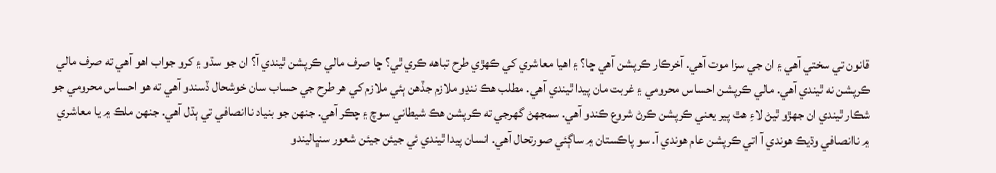قانون تي سختي آهي ۽ ان جي سزا موت آهي. آخرڪار ڪرپشن آهي ڇا؟ ۽ اهيا معاشري کي ڪهڙي طرح تباهه ڪري ٿي؟ ڇا صرف مالي ڪرپشن ٿيندي آ؟ ان جو سڌو ۽ کرو جواب اهو آهي ته صرف مالي ڪرپشن نه ٿيندي آهي. مالي ڪرپشن احساس محرومي ۽ غربت مان پيدا ٿيندي آهي. مطلب هڪ ننڍو ملازم جڏهن ٻئي ملازم کي هر طرح جي حساب سان خوشحال ڏسندو آهي ته هو احساس محرومي جو شڪار ٿيندي ان جهڙو ٿيڻ لاءِ هٿ پير يعني ڪرپشن ڪرڻ شروع ڪندو آهي. سمجهڻ گهرجي ته ڪرپشن هڪ شيطاني سوچ ۽ چڪر آهي. جنهن جو بنياد ناانصافي تي ٻڌل آهي. جنهن ملڪ ۾ يا معاشري ۾ ناانصافي وڌيڪ هوندي آ اتي ڪرپشن عام هوندي آ. سو پاڪستان ۾ ساڳئي صورتحال آهي. انسان پيدا ٿيندي ئي جيئن جيئن شعور سنڀاليندو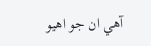آهي ان جو اهيو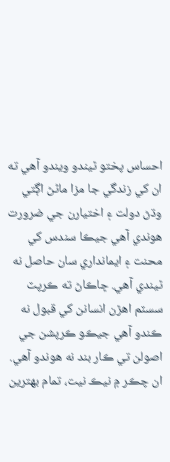احساس پختو ٿيندو ويندو آهي ته ان کي زندگي جا مزا ماڻڻ اڳتي وڌڻ دولت ۽ اختيارن جي ضرورت هوندي آهي جيڪا سندس کي محنت ۽ ايمانداري سان حاصل نه ٿيندي آهي. ڇاڪاڻ ته ڪرپٽ سسٽم اهڙن انسانن کي قبول نه ڪندو آهي جيڪو ڪرپشن جي اصولن تي ڪار بند نه هوندو آهي. ان چڪر ۾ نيڪ نيت، تمام بهترين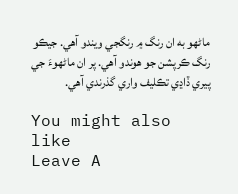ماڻهو به ان رنگ ۾ رنگجي ويندو آهي. جيڪو رنگ ڪرپشن جو هوندو آهي. پر ان ماڻهوءَ جي پيري ڏاڍي تڪليف واري گذرندي آهي.

You might also like
Leave A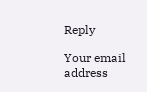Reply

Your email address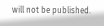will not be published.